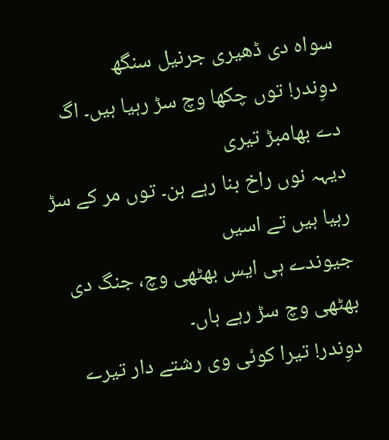سواہ دی ڈھیری جرنیل سنگھ
دوِندر! توں چکھا وچ سڑ رہیا ہیں۔ اگ دے بھامبڑ تیری
دیہہ نوں راخ بنا رہے ہن۔ توں مر کے سڑ رہیا ہیں تے اسیں
جیوندے ہی ایس بھٹھی وچ، جنگ دی بھٹھی وچ سڑ رہے ہاں۔
دوِندر! تیرا کوئی وی رشتے دار تیرے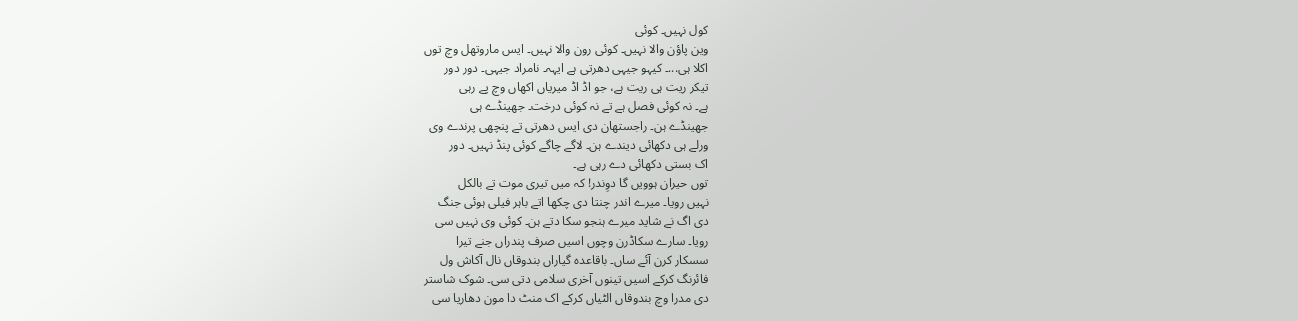کول نہیں۔ کوئی
وین پاؤن والا نہیں۔ کوئی رون والا نہیں۔ ایس ماروتھل وچ توں
اکلا ہی...۔ کیہو جیہی دھرتی ہے ایہہ۔ نامراد جیہی۔ دور دور
تیکر ریت ہی ریت ہے، جو اڈ اڈ میریاں اکھاں وچ پے رہی
ہے۔ نہ کوئی فصل ہے تے نہ کوئی درخت۔ جھینڈے ہی
جھینڈے ہن۔ راجستھان دی ایس دھرتی تے پنچھی پرندے وی
ورلے ہی دکھائی دیندے ہن۔ لاگے چاگے کوئی پنڈ نہیں۔ دور
اک بستی دکھائی دے رہی ہے۔
توں حیران ہوویں گا دوِندر! کہ میں تیری موت تے بالکل
نہیں رویا۔ میرے اندر چنتا دی چکھا اتے باہر فیلی ہوئی جنگ
دی اگ نے شاید میرے ہنجو سکا دتے ہن۔ کوئی وی نہیں سی
رویا۔ سارے سکاڈرن وچوں اسیں صرف پندراں جنے تیرا
سسکار کرن آئے ساں۔ باقاعدہ گیاراں بندوقاں نال آکاش ول
فائرنگ کرکے اسیں تینوں آخری سلامی دتی سی۔ شوک شاستر
دی مدرا وچ بندوقاں الٹیاں کرکے اک منٹ دا مون دھاریا سی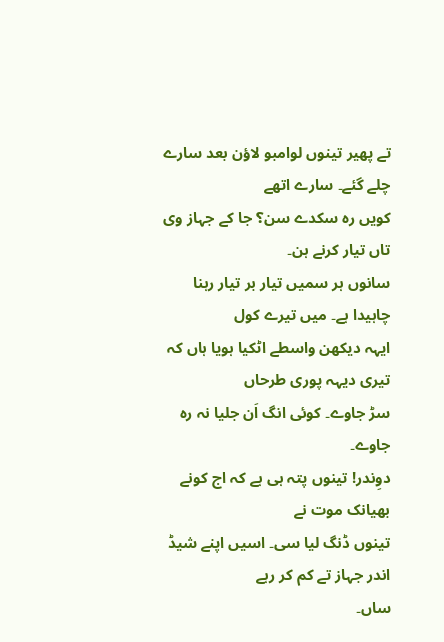تے پھیر تینوں لوامبو لاؤن بعد سارے چلے گئے۔ سارے اتھے
کویں رہ سکدے سن؟ جا کے جہاز وی تاں تیار کرنے ہن۔
سانوں ہر سمیں تیار بر تیار رہنا چاہیدا ہے۔ میں تیرے کول
ایہہ دیکھن واسطے اٹکیا ہویا ہاں کہ تیری دیہہ پوری طرحاں
سڑ جاوے۔ کوئی انگ اَن جلیا نہ رہ جاوے۔
دوِندر! تینوں پتہ ہی ہے کہ اج کونے بھیانک موت نے
تینوں ڈنگ لیا سی۔ اسیں اپنے شیڈ اندر جہاز تے کم کر رہے
ساں۔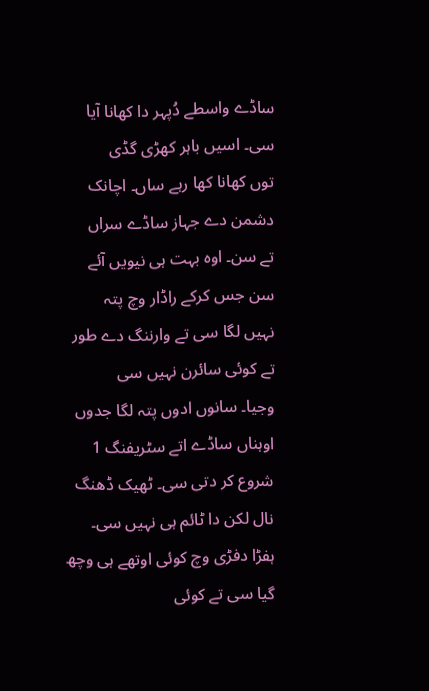ساڈے واسطے دُپہر دا کھانا آیا سی۔ اسیں باہر کھڑی گڈی
توں کھانا کھا رہے ساں۔ اچانک دشمن دے جہاز ساڈے سراں
تے سن۔ اوہ بہت ہی نیویں آئے سن جس کرکے راڈار وچ پتہ
نہیں لگا سی تے وارننگ دے طور تے کوئی سائرن نہیں سی
وجیا۔ سانوں ادوں پتہ لگا جدوں اوہناں ساڈے اتے سٹریفنگ 1
شروع کر دتی سی۔ ٹھیک ڈھنگ نال لکن دا ٹائم ہی نہیں سی۔
ہفڑا دفڑی وچ کوئی اوتھے ہی وچھ گیا سی تے کوئی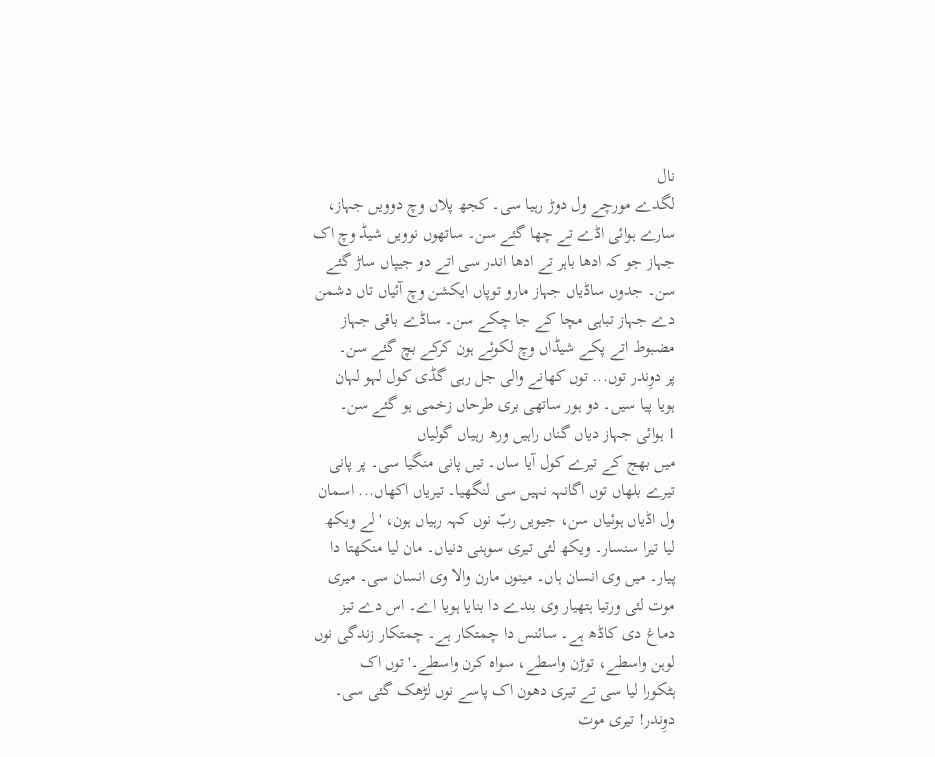نال
لگدے مورچے ول دوڑ رہیا سی۔ کجھ پلاں وچ دوویں جہاز،
سارے ہوائی اڈے تے چھا گئے سن۔ ساتھوں نوویں شیڈ وچ اک
جہاز جو کہ ادھا باہر تے ادھا اندر سی اتے دو جیپاں ساڑ گئے
سن۔ جدوں ساڈیاں جہاز مارو توپاں ایکشن وچ آئیاں تاں دشمن
دے جہاز تباہی مچا کے جا چکے سن۔ ساڈے باقی جہاز
مضبوط اتے پکے شیڈاں وچ لکوئے ہون کرکے بچ گئے سن۔
پر دوِندر توں... توں کھانے والی جل رہی گڈی کول لہو لہان
ہویا پیا سیں۔ دو ہور ساتھی بری طرحاں زخمی ہو گئے سن۔
1 ہوائی جہاز دیاں گناں راہیں ورھ رہیاں گولیاں
میں بھج کے تیرے کول آیا ساں۔ تیں پانی منگیا سی۔ پر پانی
تیرے بلھاں توں اگانہہ نہیں سی لنگھیا۔ تیریاں اکھاں... اسمان
ول اڈیاں ہوئیاں سن، جیویں ربّ نوں کہہ رہیاں ہون، 'لے ویکھ
لیا تیرا سنسار۔ ویکھ لئی تیری سوہنی دنیاں۔ مان لیا منکھتا دا
پیار۔ میں وی انسان ہاں۔ مینوں مارن والا وی انسان سی۔ میری
موت لئی ورتیا ہتھیار وی بندے دا بنایا ہویا اے۔ اس دے تیز
دماغ دی کاڈھ ہے۔ سائنس دا چمتکار ہے۔ چمتکار زندگی نوں
لوہن واسطے، توڑن واسطے، سواہ کرن واسطے۔' توں اک
ہٹکورا لیا سی تے تیری دھون اک پاسے نوں لڑھک گئی سی۔
دوِندر! تیری موت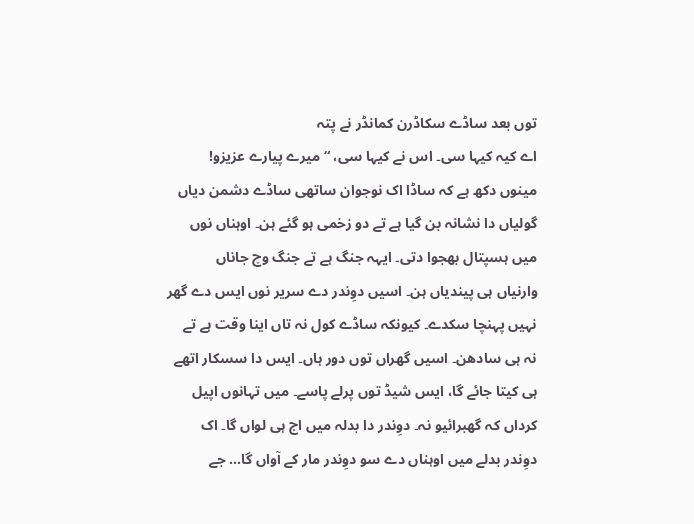توں بعد ساڈے سکاڈرن کمانڈر نے پتہ
اے کیہ کیہا سی۔ اس نے کیہا سی، “میرے پیارے عزیزو!
مینوں دکھ ہے کہ ساڈا اک نوجوان ساتھی ساڈے دشمن دیاں
گولیاں دا نشانہ بن گیا ہے تے دو زخمی ہو گئے ہن۔ اوہناں نوں
میں ہسپتال بھجوا دتی۔ ایہہ جنگ ہے تے جنگ وچ جاناں
وارنیاں ہی پیندیاں ہن۔ اسیں دوِندر دے سریر نوں ایس دے گھر
نہیں پہنچا سکدے۔ کیونکہ ساڈے کول نہ تاں اینا وقت ہے تے
نہ ہی سادھن۔ اسیں گھراں توں دور ہاں۔ ایس دا سسکار اتھے
ہی کیتا جائے گا، ایس شیڈ توں پرلے پاسے۔ میں تہانوں اپیل
کرداں کہ گھبرائیو نہ۔ دوِندر دا بدلہ میں اج ہی لواں گا۔ اک
دوِندر بدلے میں اوہناں دے سو دوِندر مار کے آواں گا... جے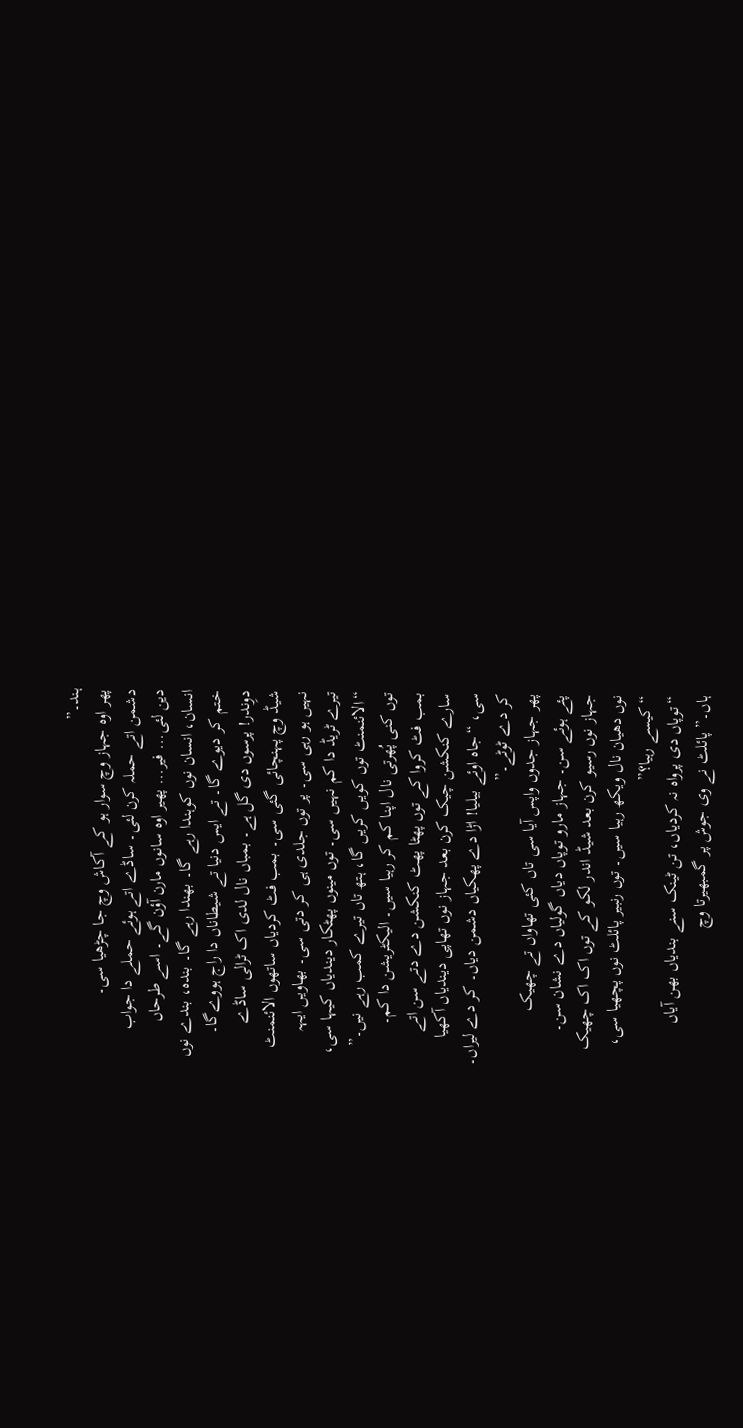ہند۔”
پھر اوہ جہاز وچ سوار ہو کے آکاش وچ جا چڑھیا سی۔
دشمن اتے حملہ کرن لئی۔ ساڈے اتے ہوئے حملے دا جواب
دین لئی... فیر... پھیر اوہ سانوں مارن آؤن گے۔ اسے طرحاں
انسان، انسان نوں کوہندا رہے گا۔ بھندا رہے گا۔ بندہ، بندے نوں
ختم کر دیوے گا۔ تے ایس دنیا تے شیطاناں دا راج ہووےگا۔
دوِندر! پرسوں دی گل ہے۔ بمباں نال لدی اک ٹرالی ساڈے
شیڈ وچ پہنچائی گئی سی۔ بمب فٹ کردیاں ساتھوں الائنمنٹ
نہیں ہو رہی سی۔ پر توں جلدی ہی کر دتی سی۔ بھاویں ایہہ
تیرے ٹریڈ دا کم نہیں سی۔ توں مینوں پھٹکار دیندیاں کیہا سی،
“الائنمنٹ توں کویں کریں گا، ہتھ تاں تیرے کمب رہے نیں۔”
توں کنی پُھرتی نال اپنا کم کر رہیا سیں۔ الیکٹریشن دا کم۔
بمب فٹ کروا کے توں پھٹا پھٹ کنکشن دے دتے سن اتے
سارے کنکشن چیک کرن بعد جہاز نوں تھاپی دیندیاں آکھیا
سی، “جاہ اوئے بیلیا! اڑا دے پھکیاں دشمن دیاں۔ کر دے لیراں۔
کر دے ٹوٹے۔”
پھر جہاز جدوں واپس آیا سی تاں کئی تھاواں تے چھیک
پئے ہوئے سن۔ جہاز مارو توپاں دیاں گولیاں دے نشان سن۔
جہاز نوں رسیو کرن بعد شیڈ اندر لکو کے توں اک اک چھیک
نوں دھیان نال ویکھ رہیا سیں۔ توں رنبیر پائلٹ نوں پچھیا سی،
“کیسے رہیا؟”
“توپاں دی پرواہ نہ کردیاں، تن ٹینک سنے بندیاں بھن آیاں
ہاں۔” پائلٹ نے وی جوش پر گمبھیرتا وچ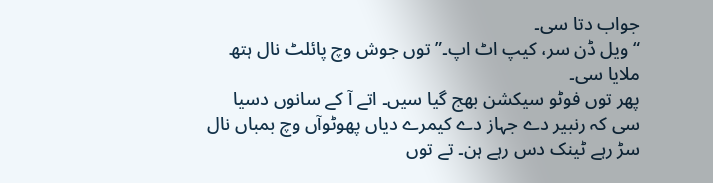جواب دتا سی۔
“ویل ڈن سر، کیپ اٹ اپ۔” توں جوش وچ پائلٹ نال ہتھ
ملایا سی۔
پھر توں فوٹو سیکشن بھج گیا سیں۔ اتے آ کے سانوں دسیا
سی کہ رنبیر دے جہاز دے کیمرے دیاں پھوٹوآں وچ بمباں نال
سڑ رہے ٹینک دس رہے ہن۔ تے توں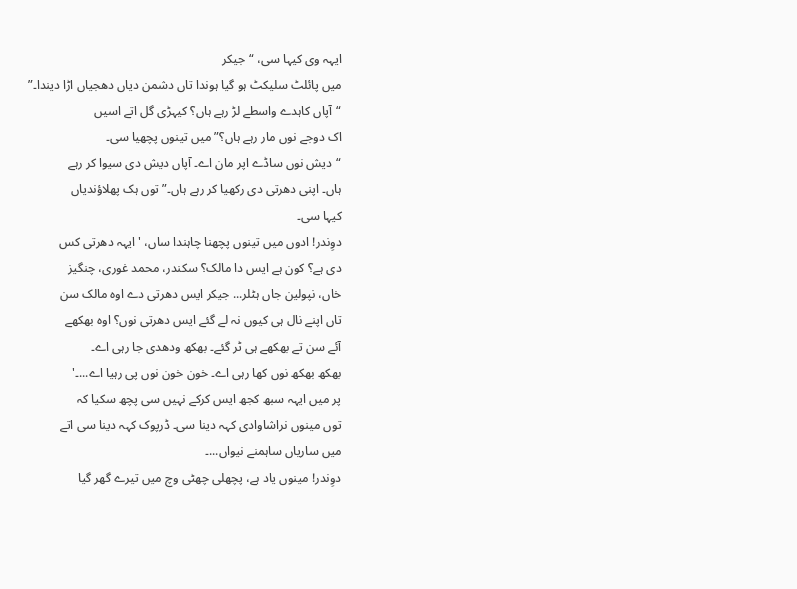ایہہ وی کیہا سی، “جیکر
میں پائلٹ سلیکٹ ہو گیا ہوندا تاں دشمن دیاں دھجیاں اڑا دیندا۔”
“آپاں کاہدے واسطے لڑ رہے ہاں؟ کیہڑی گل اتے اسیں
اک دوجے نوں مار رہے ہاں؟” میں تینوں پچھیا سی۔
“دیش نوں ساڈے اپر مان اے۔ آپاں دیش دی سیوا کر رہے
ہاں۔ اپنی دھرتی دی رکھیا کر رہے ہاں۔” توں ہک پھلاؤندیاں
کیہا سی۔
دوِندر! ادوں میں تینوں پچھنا چاہندا ساں، 'ایہہ دھرتی کس
دی ہے؟ کون ہے ایس دا مالک؟ سکندر، محمد غوری، چنگیز
خاں، نپولین جاں ہٹلر... جیکر ایس دھرتی دے اوہ مالک سن
تاں اپنے نال ہی کیوں نہ لے گئے ایس دھرتی نوں؟ اوہ بھکھے
آئے سن تے بھکھے ہی ٹر گئے۔ بھکھ ودھدی جا رہی اے۔
بھکھ بھکھ نوں کھا رہی اے۔ خون خون نوں پی رہیا اے...۔'
پر میں ایہہ سبھ کجھ ایس کرکے نہیں سی پچھ سکیا کہ
توں مینوں نراشاوادی کہہ دینا سی۔ ڈرپوک کہہ دینا سی اتے
میں ساریاں ساہمنے نیواں...۔
دوِندر! مینوں یاد ہے، پچھلی چھٹی وچ میں تیرے گھر گیا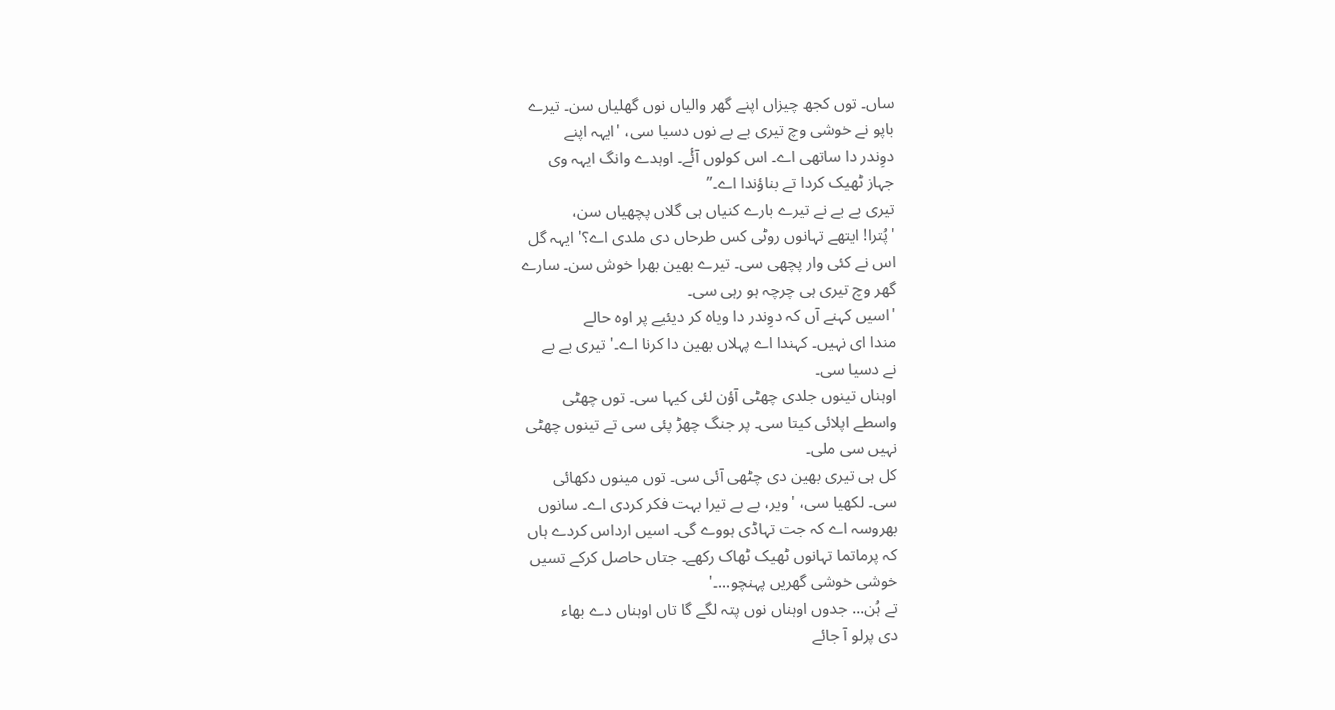ساں۔ توں کجھ چیزاں اپنے گھر والیاں نوں گھلیاں سن۔ تیرے
باپو نے خوشی وچ تیری بے بے نوں دسیا سی، 'ایہہ اپنے
دوِندر دا ساتھی اے۔ اس کولوں آئٔے۔ اوہدے وانگ ایہہ وی
جہاز ٹھیک کردا تے بناؤندا اے۔”
تیری بے بے نے تیرے بارے کنیاں ہی گلاں پچھیاں سن،
'پُترا! ایتھے تہانوں روٹی کس طرحاں دی ملدی اے؟' ایہہ گل
اس نے کئی وار پچھی سی۔ تیرے بھین بھرا خوش سن۔ سارے
گھر وچ تیری ہی چرچہ ہو رہی سی۔
'اسیں کہنے آں کہ دوِندر دا ویاہ کر دیئیے پر اوہ حالے
مندا ای نہیں۔ کہندا اے پہلاں بھین دا کرنا اے۔' تیری بے بے
نے دسیا سی۔
اوہناں تینوں جلدی چھٹی آؤن لئی کیہا سی۔ توں چھٹی
واسطے اپلائی کیتا سی۔ پر جنگ چھڑ پئی سی تے تینوں چھٹی
نہیں سی ملی۔
کل ہی تیری بھین دی چٹھی آئی سی۔ توں مینوں دکھائی
سی۔ لکھیا سی، 'ویر، بے بے تیرا بہت فکر کردی اے۔ سانوں
بھروسہ اے کہ جت تہاڈی ہووے گی۔ اسیں ارداس کردے ہاں
کہ پرماتما تہانوں ٹھیک ٹھاک رکھے۔ جتاں حاصل کرکے تسیں
خوشی خوشی گھریں پہنچو...۔'
تے ہُن... جدوں اوہناں نوں پتہ لگے گا تاں اوہناں دے بھاء
دی پرلو آ جائے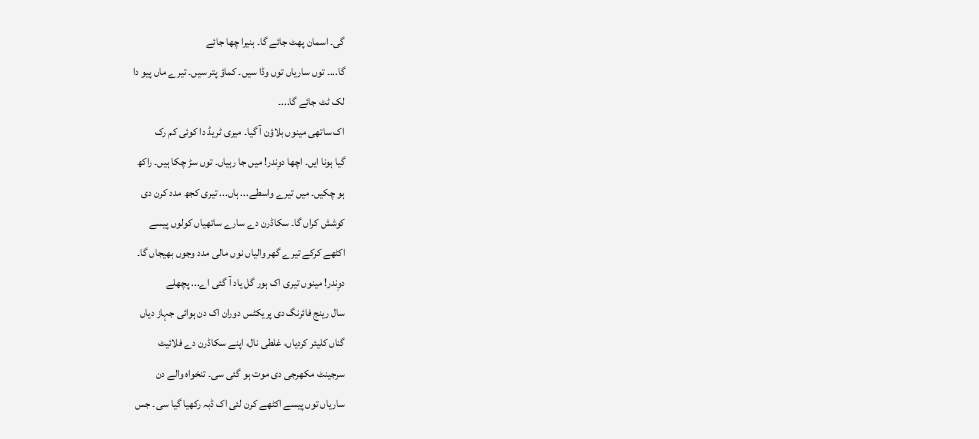گی۔ اسمان پھٹ جائے گا۔ ہنیرا چھا جائے
گا...۔ توں ساریاں توں وڈا سیں۔ کماؤ پتر سیں۔ تیرے ماں پیو دا
لک ٹٹ جائے گا...۔
اک ساتھی مینوں بلاؤن آ گیا۔ میری ٹریڈ دا کوئی کم رک
گیا ہونا ایں۔ اچھا دوِندر! میں جا رہیاں۔ توں سڑ چکا ہیں۔ راکھ
ہو چکیں۔ میں تیرے واسطے... ہاں... تیری کجھ مدد کرن دی
کوشش کراں گا۔ سکاڈرن دے سارے ساتھیاں کولوں پیسے
اکٹھے کرکے تیرے گھر والیاں نوں مالی مدد وجوں بھیجاں گا۔
دوِندر! مینوں تیری اک ہور گل یاد آ گئی اے... پچھلے
سال رینج فائرنگ دی پریکٹس دوران اک دن ہوائی جہاز دیاں
گناں کلیئر کردیاں، غلطی نال، اپنے سکاڈرن دے فلائیٹ
سرجینٹ مکھرجی دی موت ہو گئی سی۔ تنخواہ والے دن
ساریاں توں پیسے اکٹھے کرن لئی اک ڈبہ رکھیا گیا سی۔ جس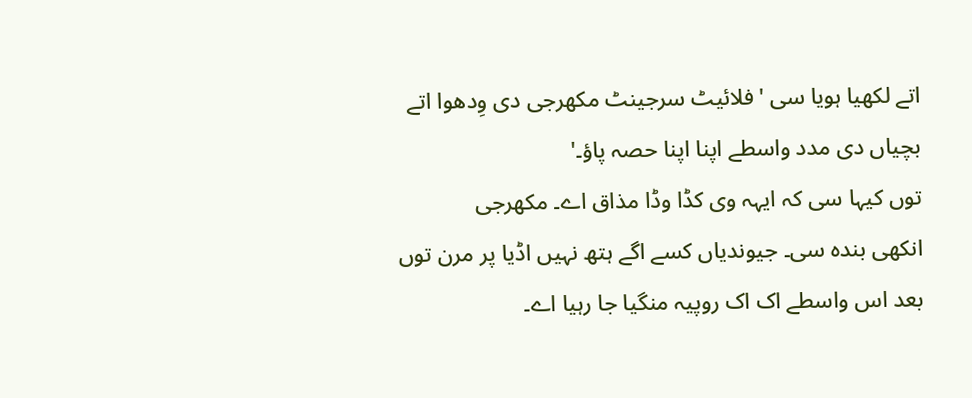اتے لکھیا ہویا سی 'فلائیٹ سرجینٹ مکھرجی دی وِدھوا اتے
بچیاں دی مدد واسطے اپنا اپنا حصہ پاؤ۔'
توں کیہا سی کہ ایہہ وی کڈا وڈا مذاق اے۔ مکھرجی
انکھی بندہ سی۔ جیوندیاں کسے اگے ہتھ نہیں اڈیا پر مرن توں
بعد اس واسطے اک اک روپیہ منگیا جا رہیا اے۔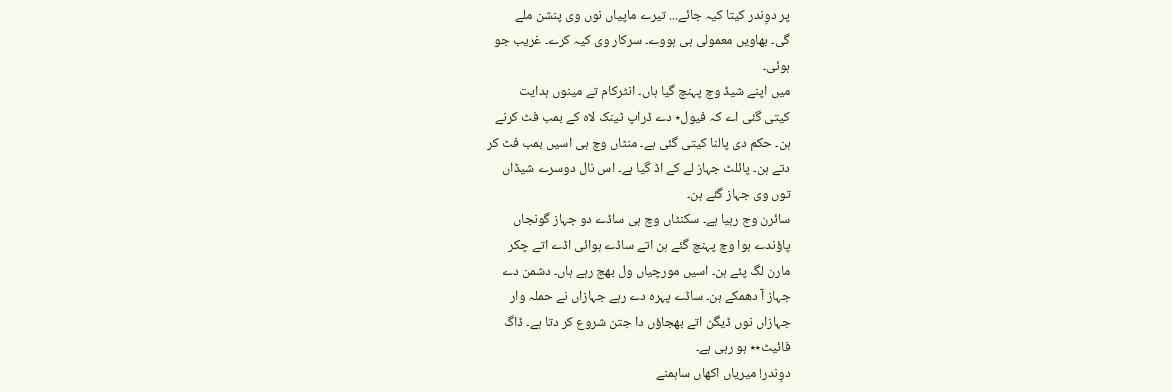پر دوِندر کیتا کیہ جائے... تیرے ماپیاں نوں وی پنشن ملے
گی۔ بھاویں معمولی ہی ہووے۔ سرکار وی کیہ کرے۔ غریب جو
ہوئی۔
میں اپنے شیڈ وچ پہنچ گیا ہاں۔ انٹرکام تے مینوں ہدایت
کیتی گئی اے کہ فیول٭ دے ڈراپ ٹینک لاہ کے بمب فٹ کرنے
ہن۔ حکم دی پالنا کیتی گئی ہے۔ منٹاں وچ ہی اسیں بمب فٹ کر
دتے ہن۔ پائلٹ جہاز لے کے اڈ گیا ہے۔ اس نال دوسرے شیڈاں
توں وی جہاز گئے ہن۔
سائرن وج رہیا ہے۔ سکنٹاں وچ ہی ساڈے دو جہاز گونجاں
پاؤندے ہوا وچ پہنچ گئے ہن اتے ساڈے ہوائی اڈے اتے چکر
مارن لگ پئے ہن۔ اسیں مورچیاں ول بھج رہے ہاں۔ دشمن دے
جہاز آ دھمکے ہن۔ ساڈے پہرہ دے رہے جہازاں نے حملہ وار
جہازاں نوں ڈیگن اتے بھجاؤں دا جتن شروع کر دتا ہے۔ ڈاگ
فائیٹ٭٭ ہو رہی ہے۔
دوِندر! میریاں اکھاں ساہمنے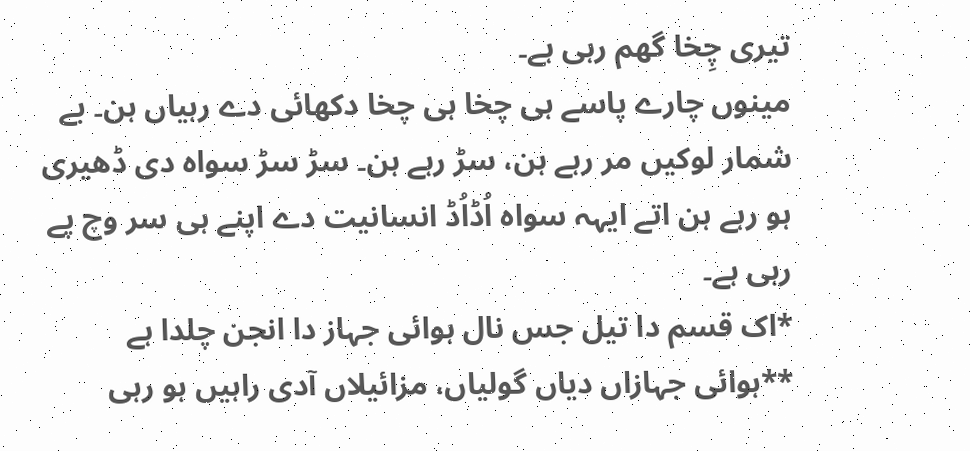تیری چِخا گھم رہی ہے۔
مینوں چارے پاسے ہی چخا ہی چخا دکھائی دے رہیاں ہن۔ بے
شمار لوکیں مر رہے ہن، سڑ رہے ہن۔ سڑ سڑ سواہ دی ڈھیری
ہو رہے ہن اتے ایہہ سواہ اُڈاُڈ انسانیت دے اپنے ہی سر وچ پے
رہی ہے۔
*اک قسم دا تیل جس نال ہوائی جہاز دا انجن چلدا ہے
**ہوائی جہازاں دیاں گولیاں، مزائیلاں آدی راہیں ہو رہی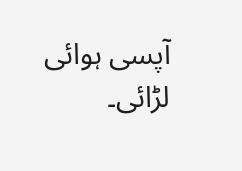آپسی ہوائی
لڑائی۔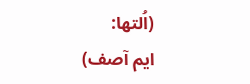(اُلتھا:
ایم آصف)